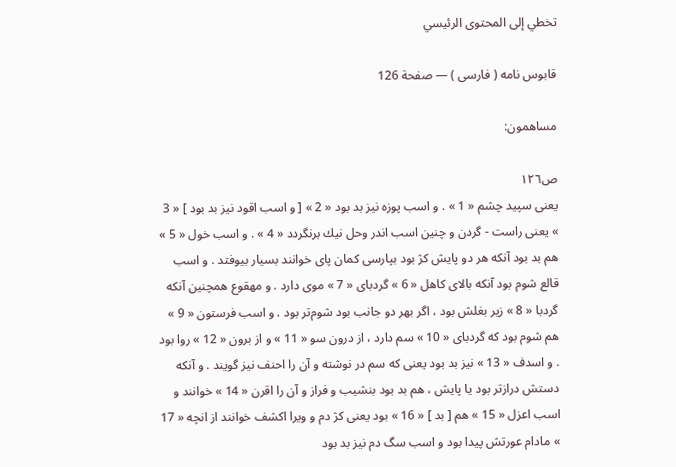تخطي إلى المحتوى الرئيسي

قابوس نامه ( فارسى ) — صفحة 126

مساهمون:

ص١٢٦
يعنى سپيد چشم « 1 » . و اسب پوزه نيز بد بود « 2 » [ و اسب اقود نيز بد بود ] « 3 » يعنى راست - گردن و چنين اسب اندر وحل نيك برنگردد « 4 » . و اسب خول « 5 » هم بد بود آنكه هر دو پايش كژ بود بپارسى كمان پاى خوانند بسيار بيوفتد . و اسب قالع شوم بود آنكه بالاى كاهل « 6 » گردباى « 7 » موى دارد . و مهقوع همچنين آنكه گردبا « 8 » زير بغلش بود ، اگر بهر دو جانب بود شوم‌تر بود . و اسب فرستون « 9 » هم شوم بود كه گردباى « 10 » سم دارد ، از درون سو « 11 » و از برون « 12 » روا بود . و اسدف « 13 » نيز بد بود يعنى كه سم در نوشته و آن را احنف نيز گويند . و آنكه دستش درازتر بود يا پايش ، هم بد بود بنشيب و فراز و آن را اقرن « 14 » خوانند و اسب اعزل « 15 » هم [ بد ] « 16 » بود يعنى كژ دم و ويرا اكشف خوانند از انچه « 17 » مادام عورتش پيدا بود و اسب سگ دم نيز بد بود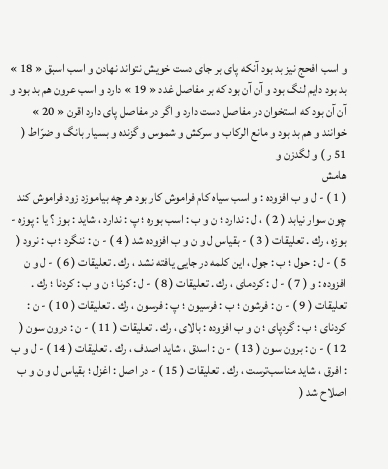و اسب افحج نيز بد بود آنكه پاى بر جاى دست خويش نتواند نهادن و اسب اسبق « 18 » بد بود دايم لنگ بود و آن آن بود كه بر مفاصل غدد « 19 » دارد و اسب عرون هم بد بود و آن آن بود كه استخوان در مفاصل دست دارد و اگر در مفاصل پاى دارد اقرن « 20 » خوانند و هم بد بود و مانع الركاب و سركش و شموس و گزنده و بسيار بانگ و ضرّاط ( 51 ر ) و لگدزن و
هامش
( 1 ) - ل و ب افزوده : و اسب سياه كام فراموش كار بود هر چه بياموزد زود فراموش كند چون سوار نيابد ( 2 ) ، ل : ندارد ؛ ن و ب : اسب بوره ؛ پ : ندارد ، شايد : بوز ؟ يا : پوزه - بوزه ، رك . تعليقات ( 3 ) - بقياس ل و ن و ب افزوده شد ( 4 ) - ن : ننگرد ؛ ب : نرود ( 5 ) - ل : حول ؛ ب : جول ، اين كلمه در جايى يافته نشد ، رك . تعليقات ( 6 ) - ل و ن افزوده : و ( 7 ) - ل : كردماى ، رك . تعليقات ( 8 ) - ل : كرنا ؛ ن و ب : كردنا ؛ رك . تعليقات ( 9 ) - ن : فرشون ؛ ب : فرسيون ؛ پ : فرسون ، رك . تعليقات ( 10 ) - ن : كردناى ؛ ب : گردپاى ؛ ن و ب افزوده : بالاى ، رك . تعليقات ( 11 ) - ن : درون سون ( 12 ) - ن : برون سون ( 13 ) - ن : اسدق ، شايد اصدف ، رك . تعليقات ( 14 ) - ل و ب : افرق ، شايد مناسب‌ترست ، رك . تعليقات ( 15 ) - در اصل : اغزل ؛ بقياس ل و ن و ب اصلاح شد (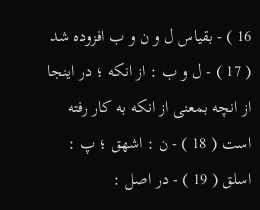16 ) - بقياس ل و ن و ب افزوده شد ( 17 ) - ل و ب : از انكه ؛ در اينجا از انچه بمعنى از انكه به كار رفته است ( 18 ) - ن : اشهق ؛ پ : اسلق ( 19 ) - در اصل :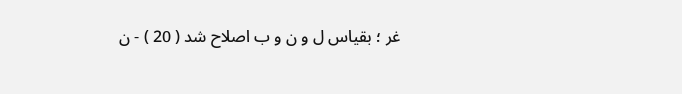غر ؛ بقياس ل و ن و ب اصلاح شد ( 20 ) - ن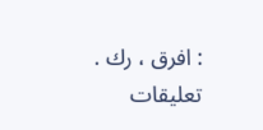: افرق ، رك . تعليقات